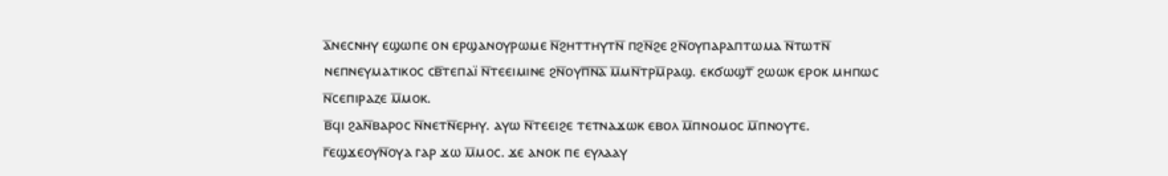ⲁ̅ⲛⲉⲥⲛⲏⲩ ⲉϣⲱⲡⲉ ⲟⲛ ⲉⲣϣⲁⲛⲟⲩⲣⲱⲙⲉ ⲛ̅ϩⲏⲧⲧⲏⲩⲧⲛ̅ ⲡϩⲛ̅ϩⲉ ϩⲛ̅ⲟⲩⲡⲁⲣⲁⲡⲧⲱⲙⲁ ⲛ̅ⲧⲱⲧⲛ̅ ⲛⲉⲡⲛⲉⲩⲙⲁⲧⲓⲕⲟⲥ ⲥⲃ̅ⲧⲉⲡⲁⲓ̈ ⲛ̅ⲧⲉⲉⲓⲙⲓⲛⲉ ϩⲛ̅ⲟⲩⲡ̅ⲛ̅ⲁ̅ ⲙ̅ⲙⲛ̅ⲧⲣⲙ̅ⲣⲁϣ. ⲉⲕϭⲱϣⲧ̅ ϩⲱⲱⲕ ⲉⲣⲟⲕ ⲙⲏⲡⲱⲥ ⲛ̅ⲥⲉⲡⲓⲣⲁⲍⲉ ⲙ̅ⲙⲟⲕ.
ⲃ̅ϥⲓ ϩⲁⲛ̅ⲃⲁⲣⲟⲥ ⲛ̅ⲛⲉⲧⲛ̅ⲉⲣⲏⲩ. ⲁⲩⲱ ⲛ̅ⲧⲉⲉⲓϩⲉ ⲧⲉⲧⲛⲁϫⲱⲕ ⲉⲃⲟⲗ ⲙ̅ⲡⲛⲟⲙⲟⲥ ⲙ̅ⲡⲛⲟⲩⲧⲉ.
ⲅ̅ⲉϣϫⲉⲟⲩⲛ̅ⲟⲩⲁ ⲅⲁⲣ ϫⲱ ⲙ̅ⲙⲟⲥ. ϫⲉ ⲁⲛⲟⲕ ⲡⲉ ⲉⲩⲗⲁⲁⲩ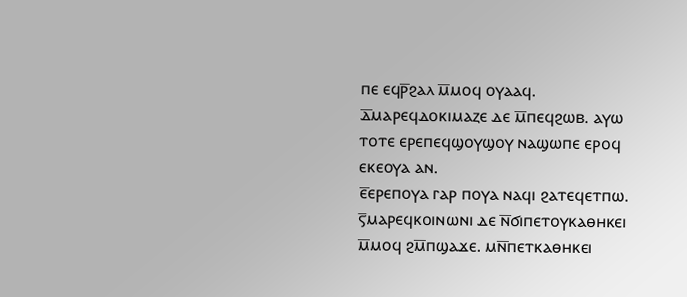ⲡⲉ ⲉϥⲣ̅ϩⲁⲗ ⲙ̅ⲙⲟϥ ⲟⲩⲁⲁϥ.
ⲇ̅ⲙⲁⲣⲉϥⲇⲟⲕⲓⲙⲁⲍⲉ ⲇⲉ ⲙ̅ⲡⲉϥϩⲱⲃ. ⲁⲩⲱ ⲧⲟⲧⲉ ⲉⲣⲉⲡⲉϥϣⲟⲩϣⲟⲩ ⲛⲁϣⲱⲡⲉ ⲉⲣⲟϥ ⲉⲕⲉⲟⲩⲁ ⲁⲛ.
ⲉ̅ⲉⲣⲉⲡⲟⲩⲁ ⲅⲁⲣ ⲡⲟⲩⲁ ⲛⲁϥⲓ ϩⲁⲧⲉϥⲉⲧⲡⲱ.
ⲋ̅ⲙⲁⲣⲉϥⲕⲟⲓⲛⲱⲛⲓ ⲇⲉ ⲛ̅ϭⲓⲡⲉⲧⲟⲩⲕⲁⲑⲏⲕⲉⲓ ⲙ̅ⲙⲟϥ ϩⲙ̅ⲡϣⲁϫⲉ. ⲙⲛ̅ⲡⲉⲧⲕⲁⲑⲏⲕⲉⲓ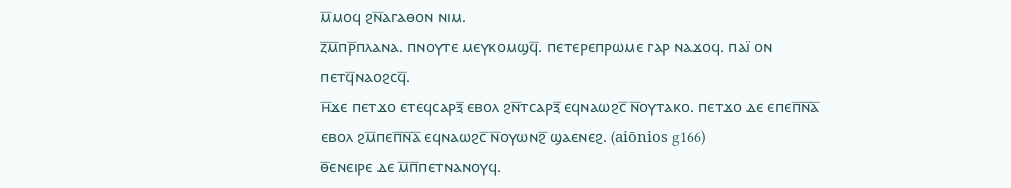ⲙ̅ⲙⲟϥ ϩⲛ̅ⲁⲅⲁⲑⲟⲛ ⲛⲓⲙ.
ⲍ̅ⲙ̅ⲡⲣ̅ⲡⲗⲁⲛⲁ. ⲡⲛⲟⲩⲧⲉ ⲙⲉⲩⲕⲟⲙϣϥ̅. ⲡⲉⲧⲉⲣⲉⲡⲣⲱⲙⲉ ⲅⲁⲣ ⲛⲁϫⲟϥ. ⲡⲁⲓ̈ ⲟⲛ ⲡⲉⲧϥ̅ⲛⲁⲟϩⲥϥ̅.
ⲏ̅ϫⲉ ⲡⲉⲧϫⲟ ⲉⲧⲉϥⲥⲁⲣⲝ̅ ⲉⲃⲟⲗ ϩⲛ̅ⲧⲥⲁⲣⲝ̅ ⲉϥⲛⲁⲱϩⲥ̅ ⲛ̅ⲟⲩⲧⲁⲕⲟ. ⲡⲉⲧϫⲟ ⲇⲉ ⲉⲡⲉⲡ̅ⲛ̅ⲁ̅ ⲉⲃⲟⲗ ϩⲙ̅ⲡⲉⲡ̅ⲛ̅ⲁ̅ ⲉϥⲛⲁⲱϩⲥ̅ ⲛ̅ⲟⲩⲱⲛϩ̅ ϣⲁⲉⲛⲉϩ. (aiōnios g166)
ⲑ̅ⲉⲛⲉⲓⲣⲉ ⲇⲉ ⲙ̅ⲡ̅ⲡⲉⲧⲛⲁⲛⲟⲩϥ.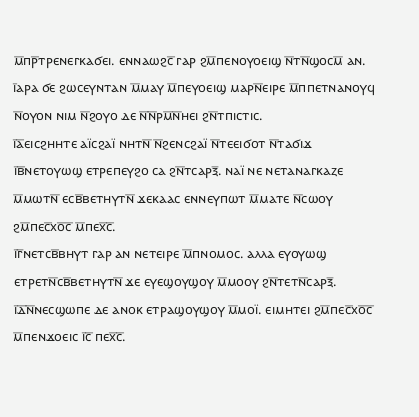ⲙ̅ⲡⲣ̅ⲧⲣⲉⲛⲉⲅⲕⲁϭⲉⲓ. ⲉⲛⲛⲁⲱϩⲥ̅ ⲅⲁⲣ ϩⲙ̅ⲡⲉⲛⲟⲩⲟⲉⲓϣ ⲛ̅ⲧⲛ̅ϣⲟⲥⲙ̅ ⲁⲛ.
ⲓ̅ⲁⲣⲁ ϭⲉ ϩⲱⲥⲉⲩⲛⲧⲁⲛ ⲙ̅ⲙⲁⲩ ⲙ̅ⲡⲉⲩⲟⲉⲓϣ ⲙⲁⲣⲛ̅ⲉⲓⲣⲉ ⲙ̅ⲡⲡⲉⲧⲛⲁⲛⲟⲩϥ ⲛ̅ⲟⲩⲟⲛ ⲛⲓⲙ ⲛ̅ϩⲟⲩⲟ ⲇⲉ ⲛ̅ⲛ̅ⲣⲙ̅ⲛ̅ⲏⲉⲓ ϩⲛ̅ⲧⲡⲓⲥⲧⲓⲥ.
ⲓ̅ⲁ̅ⲉⲓⲥϩⲏⲏⲧⲉ ⲁⲓ̈ⲥϩⲁⲓ̈ ⲛⲏⲧⲛ̅ ⲛ̅ϩⲉⲛⲥϩⲁⲓ̈ ⲛ̅ⲧⲉⲉⲓϭⲟⲧ ⲛ̅ⲧⲁϭⲓϫ
ⲓ̅ⲃ̅ⲛⲉⲧⲟⲩⲱϣ ⲉⲧⲣⲉⲡⲉⲩϩⲟ ⲥⲁ ϩⲛ̅ⲧⲥⲁⲣⲝ̅. ⲛⲁⲓ̈ ⲛⲉ ⲛⲉⲧⲁⲛⲁⲅⲕⲁⲍⲉ ⲙ̅ⲙⲱⲧⲛ̅ ⲉⲥⲃ̅ⲃⲉⲧⲏⲩⲧⲛ̅ ϫⲉⲕⲁⲁⲥ ⲉⲛⲛⲉⲩⲡⲱⲧ ⲙ̅ⲙⲁⲧⲉ ⲛ̅ⲥⲱⲟⲩ ϩⲙ̅ⲡⲉⲥ̅xⲟ̅ⲥ̅ ⲙ̅ⲡⲉⲭ̅ⲥ̅.
ⲓ̅ⲅ̅ⲛⲉⲧⲥⲃ̅ⲃⲏⲩⲧ ⲅⲁⲣ ⲁⲛ ⲛⲉⲧⲉⲓⲣⲉ ⲙ̅ⲡⲛⲟⲙⲟⲥ. ⲁⲗⲗⲁ ⲉⲩⲟⲩⲱϣ ⲉⲧⲣⲉⲧⲛ̅ⲥⲃ̅ⲃⲉⲧⲏⲩⲧⲛ̅ ϫⲉ ⲉⲩⲉϣⲟⲩϣⲟⲩ ⲙ̅ⲙⲟⲟⲩ ϩⲛ̅ⲧⲉⲧⲛ̅ⲥⲁⲣⲝ̅.
ⲓ̅ⲇ̅ⲛ̅ⲛⲉⲥϣⲱⲡⲉ ⲇⲉ ⲁⲛⲟⲕ ⲉⲧⲣⲁϣⲟⲩϣⲟⲩ ⲙ̅ⲙⲟⲓ̈. ⲉⲓⲙⲏⲧⲉⲓ ϩⲙ̅ⲡⲉⲥ̅xⲟ̅ⲥ̅ ⲙ̅ⲡⲉⲛϫⲟⲉⲓⲥ ⲓ̅ⲥ̅ ⲡⲉⲭ̅ⲥ̅.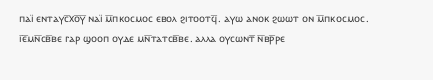ⲡⲁⲓ̈ ⲉⲛⲧⲁⲩⲥ̅xⲟ̅ⲩ̅ ⲛⲁⲓ̈ ⲙ̅ⲡⲕⲟⲥⲙⲟⲥ ⲉⲃⲟⲗ ϩⲓⲧⲟⲟⲧϥ̅. ⲁⲩⲱ ⲁⲛⲟⲕ ϩⲱⲱⲧ ⲟⲛ ⲙ̅ⲡⲕⲟⲥⲙⲟⲥ.
ⲓ̅ⲉ̅ⲙⲛ̅ⲥⲃ̅ⲃⲉ ⲅⲁⲣ ϣⲟⲟⲡ ⲟⲩⲇⲉ ⲙⲛ̅ⲧⲁⲧⲥⲃ̅ⲃⲉ. ⲁⲗⲗⲁ ⲟⲩⲥⲱⲛⲧ̅ ⲛ̅ⲃⲣ̅ⲣⲉ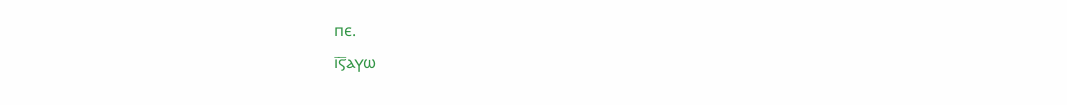ⲡⲉ.
ⲓ̅ⲋ̅ⲁⲩⲱ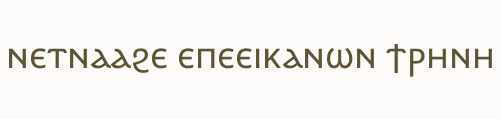ⲛⲉⲧⲛⲁⲁϩⲉ ⲉⲡⲉⲉⲓⲕⲁⲛⲱⲛ ϯⲣⲏⲛⲏ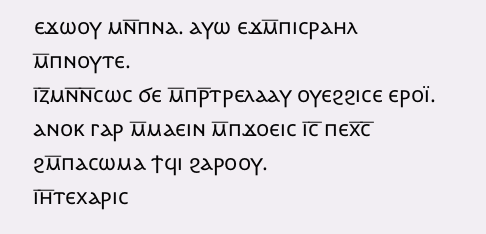ⲉϫⲱⲟⲩ ⲙⲛ̅ⲡⲛⲁ. ⲁⲩⲱ ⲉϫⲙ̅ⲡⲓⲥⲣⲁⲏⲗ ⲙ̅ⲡⲛⲟⲩⲧⲉ.
ⲓ̅ⲍ̅ⲙⲛ̅ⲛ̅ⲥⲱⲥ ϭⲉ ⲙ̅ⲡⲣ̅ⲧⲣⲉⲗⲁⲁⲩ ⲟⲩⲉϩϩⲓⲥⲉ ⲉⲣⲟⲓ̈. ⲁⲛⲟⲕ ⲅⲁⲣ ⲙ̅ⲙⲁⲉⲓⲛ ⲙ̅ⲡϫⲟⲉⲓⲥ ⲓ̅ⲥ̅ ⲡⲉⲭ̅ⲥ̅ ϩⲙ̅ⲡⲁⲥⲱⲙⲁ ϯϥⲓ ϩⲁⲣⲟⲟⲩ.
ⲓ̅ⲏ̅ⲧⲉⲭⲁⲣⲓⲥ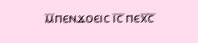ⲙ̅ⲡⲉⲛϫⲟⲉⲓⲥ ⲓ̅ⲥ̅ ⲡⲉⲭ̅ⲥ̅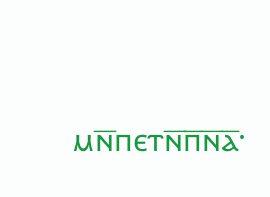ⲙⲛ̅ⲡⲉⲧⲛ̅ⲡ̅ⲛ̅ⲁ̅·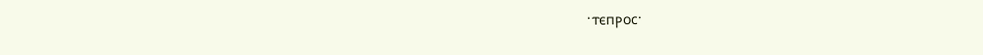·ⲧⲉⲡⲣⲟⲥ·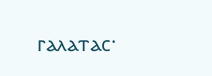ⲅⲁⲗⲁⲧⲁⲥ·